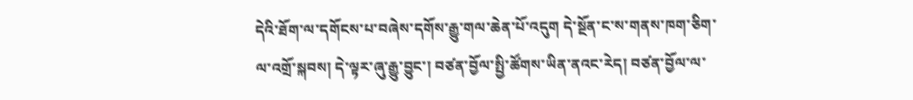དེའི་ཐོག་ལ་དགོངས་པ་བཞེས་དགོས་རྒྱུ་གལ་ཆེན་པོ་འདུག དེ་སྔོན་ང་ས་གནས་ཁག་ཅིག་ལ་འགྲོ་སྐབས། དེ་ལྟར་ཞུ་རྒྱུ་བྱུང་། བཙན་བྱོལ་སྤྱི་ཚོགས་ཡིན་ནའང་རེད། བཙན་བྱོལ་ལ་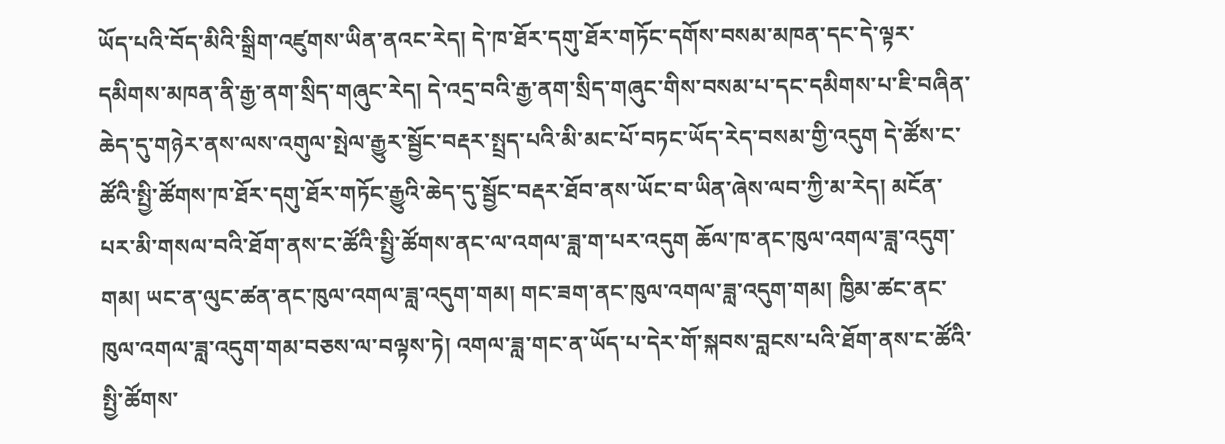ཡོད་པའི་བོད་མིའི་སྒྲིག་འཛུགས་ཡིན་ནའང་རེད། དེ་ཁ་ཐོར་དགུ་ཐོར་གཏོང་དགོས་བསམ་མཁན་དང་དེ་ལྟར་དམིགས་མཁན་ནི་རྒྱ་ནག་སྲིད་གཞུང་རེད། དེ་འདྲ་བའི་རྒྱ་ནག་སྲིད་གཞུང་གིས་བསམ་པ་དང་དམིགས་པ་ཇི་བཞིན་ཆེད་དུ་གཉེར་ནས་ལས་འགུལ་སྤེལ་རྒྱུར་སྦྱོང་བརྡར་སྤྲད་པའི་མི་མང་པོ་བཏང་ཡོད་རེད་བསམ་གྱི་འདུག དེ་ཚོས་ང་ཚོའི་སྤྱི་ཚོགས་ཁ་ཐོར་དགུ་ཐོར་གཏོང་རྒྱུའི་ཆེད་དུ་སྦྱོང་བརྡར་ཐོབ་ནས་ཡོང་བ་ཡིན་ཞེས་ལབ་ཀྱི་མ་རེད། མངོན་པར་མི་གསལ་བའི་ཐོག་ནས་ང་ཚོའི་སྤྱི་ཚོགས་ནང་ལ་འགལ་ཟླ་ག་པར་འདུག ཆོལ་ཁ་ནང་ཁུལ་འགལ་ཟླ་འདུག་གམ། ཡང་ན་ལུང་ཚན་ནང་ཁུལ་འགལ་ཟླ་འདུག་གམ། གང་ཟག་ནང་ཁུལ་འགལ་ཟླ་འདུག་གམ། ཁྱིམ་ཚང་ནང་ཁུལ་འགལ་ཟླ་འདུག་གམ་བཅས་ལ་བལྟས་ཏེ། འགལ་ཟླ་གང་ན་ཡོད་པ་དེར་གོ་སྐབས་བླངས་པའི་ཐོག་ནས་ང་ཚོའི་སྤྱི་ཚོགས་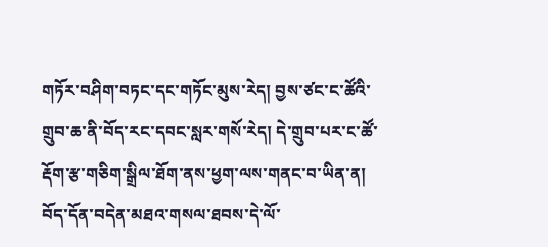གཏོར་བཤིག་བཏང་དང་གཏོང་མུས་རེད། བྱས་ཙང་ང་ཚོའི་གྲུབ་ཆ་ནི་བོད་རང་དབང་སླར་གསོ་རེད། དེ་གྲུབ་པར་ང་ཚོ་རྡོག་རྩ་གཅིག་སྒྲིལ་ཐོག་ནས་ཕྱག་ལས་གནང་བ་ཡིན་ན། བོད་དོན་བདེན་མཐའ་གསལ་ཐབས་དེ་ལོ་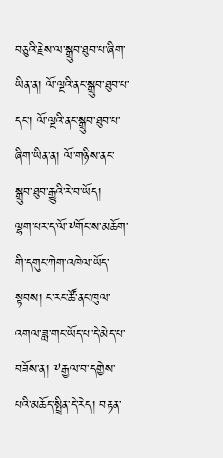བཅུའི་རྗེས་ལ་སྒྲུབ་ཐུབ་པ་ཞིག་ཡིན་ན། ལོ་ལྔའི་ནང་སྒྲུབ་ཐུབ་པ་དང་། ལོ་ལྔའི་ནང་སྒྲུབ་ཐུབ་པ་ཞིག་ཡིན་ན། ལོ་གཉིས་ནང་སྒྲུབ་ཐུབ་རྒྱུའི་རེ་བ་ཡོད།
ལྷག་པར་ད་ལོ་༸གོང་ས་མཆོག་གི་དགུང་ཀེག་འཁེལ་ཡོད་སྟབས། ང་རང་ཚོ་ནང་ཁུལ་འགལ་ཟླ་གང་ཡོད་པ་དེ་མེད་པ་བཟོས་ན། ༸རྒྱལ་བ་དགྱེས་པའི་མཆོད་སྤྲིན་དེ་རེད། བརྟན་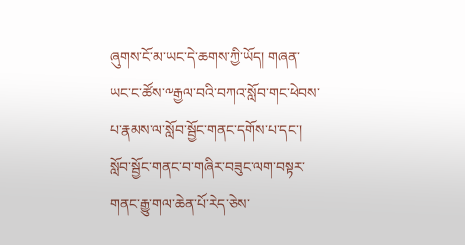ཞུགས་ངོ་མ་ཡང་དེ་ཆགས་ཀྱི་ཡོད། གཞན་ཡང་ང་ཚོས་༸རྒྱལ་བའི་བཀའ་སློབ་གང་ཕེབས་པ་རྣམས་ལ་སློབ་སྦྱོང་གནང་དགོས་པ་དང་། སློབ་སྦྱོང་གནང་བ་གཞིར་བཟུང་ལག་བསྟར་གནང་རྒྱུ་གལ་ཆེན་པོ་རེད་ཅེས་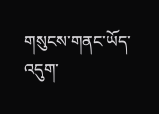གསུངས་གནང་ཡོད་འདུག་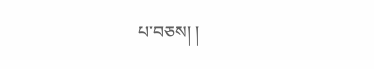པ་བཅས། །